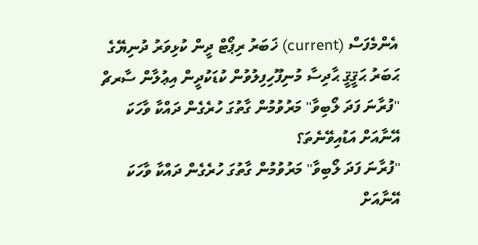އެންމެފަސް (current) ޚަބަރު ރިޕޯޓް ދީން ކުޅިވަރު ދުނިޔޭގެ ޙަބަރު ޙަޤީޤީ ޙާދިސާ މުނިފޫހިފިލުވުން ކުޑަކުދީން އިޢުލާން ސާރޗް
"ފުރާނަ ފަދަ ލޯބިވާ" މަރުވުމުން ގާތުގަ ހުރެގެން ދައްކާ ވާހަކަ އޭނާއަށް އަޑުއިވޭނެތަ؟
"ފުރާނަ ފަދަ ލޯބިވާ" މަރުވުމުން ގާތުގަ ހުރެގެން ދައްކާ ވާހަކަ އޭނާއަށް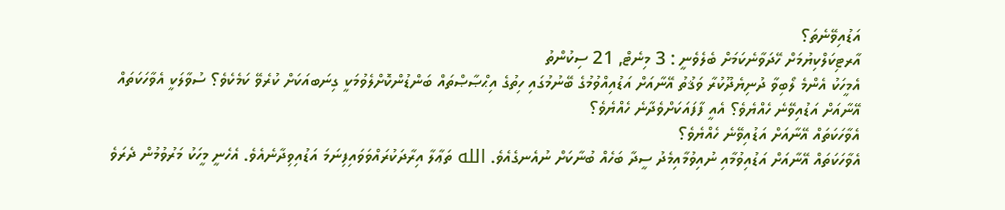އަޑުއިވޭނެތަ؟
އާރޓިކަލްކިޔުމަށް ހޭދަވާނެކަމަށް ބެލެވެނީ : 3 މިނެޓް, 21 ސިކުންތު
އެމީހަކު އެންމެ ލޯބިވާ ދުނިޔެދޫކުރާ ވަޤުތު އޭނާއަށް އަޑުއިއްވުމުގެ ބޭނުމުގައި ހިތުގެ އިޙްޞާޞްތައް ބަންޑުންކޮށްލެވުމަކީ ގިނަބއަކަށް ކުރެވޭ ކަމެކެވެ؟ ސުވާލަކީ އެވާހަކަތައް އޭނާއަށް އަޑުއިވޭނެ ހެއްޔެވެ؟ އެއީ ފާފައަކަށްވެދާނެ ހެއްޔެވެ؟
އެވާހަކަތައް އޭނާއަށް އަޑުއިވޭނެ ހެއްޔެވެ؟
އެވާހަކަތައް އޭނާއަށް އަޑުއިވުމާއި ނުއިވުމާއިމެދު ސީދާ ބަހެއް ބުނާކަށް ނުއެނގެއެވެ. الله ތަޢާލާ އިރާދަކުރައްވަވައިފިނަމަ އަޑުއިވިދާނެއެވެ. އެހެނީ މީހަކު މަރުވުމުން ދެރަވެ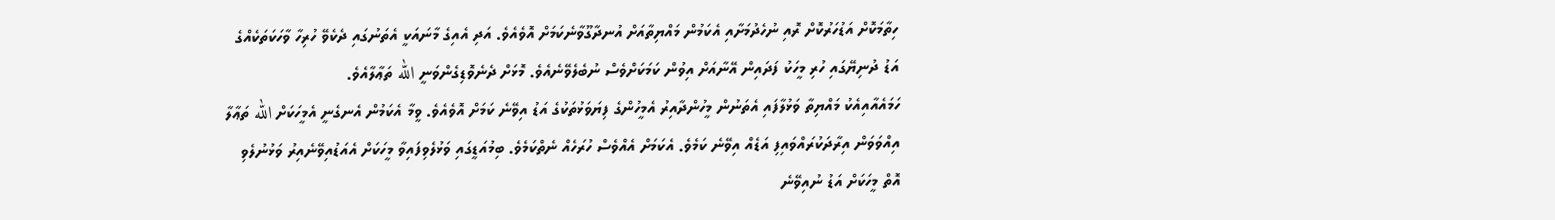ހިތާމަކޮށް އަޑުހަރުކޮށް ރޮއި ނުހެދުމަށާއި އެކަމުން މައްޔިތާއަށް އުނދާގޫވާނެކަމަށް އޮވެއެވެ. އަދި އެއިގެ މާނައަކީ އެތަނުގައި ދެކެވޭ ހުރިހާ ވާހަކަތަކެއްގެ އަޑު ދުނިޔޭގައި ހުރި މީހަކު ފަދައިން އޭނާއަށް އިވުން ކަމަކަށްވެސް ނުބެލެވޭނެއެވެ. މޮޅަށް ދެނެވޮޑިގެންވަނީ الله ތަޢާލާއެވެ.
ހަމައެއާއިއެކު މައްޔިތާ ވަޅުލާފައި އެތަނުން މީހުންދާއިރު އެމީހުންގެ ފިޔަވަޅުތަކުގެ އަޑު އިވޭނެ ކަމަށް އޮވެއެވެ. ވީމާ އެކަމުން އެނގެނީ އެމީހަކަށް الله ތަޢާލާ އިއްވަވަން އިރާދަކުރައްވައިފި އަޑެއް އިވޭނެ ކަމެވެ. އެކަމަށް އެއްވެސް ހުރަހެއް ނެތްކަމެވެ. ބިމުއަޑީގައި ވަޅުލެވިފައިވާ މީހަކަށް އެއަޑުއިވޭނެއިރު ވަޅުނުލެވި އޮތް މީހަކަށް އަޑު ނުއިވޭނެ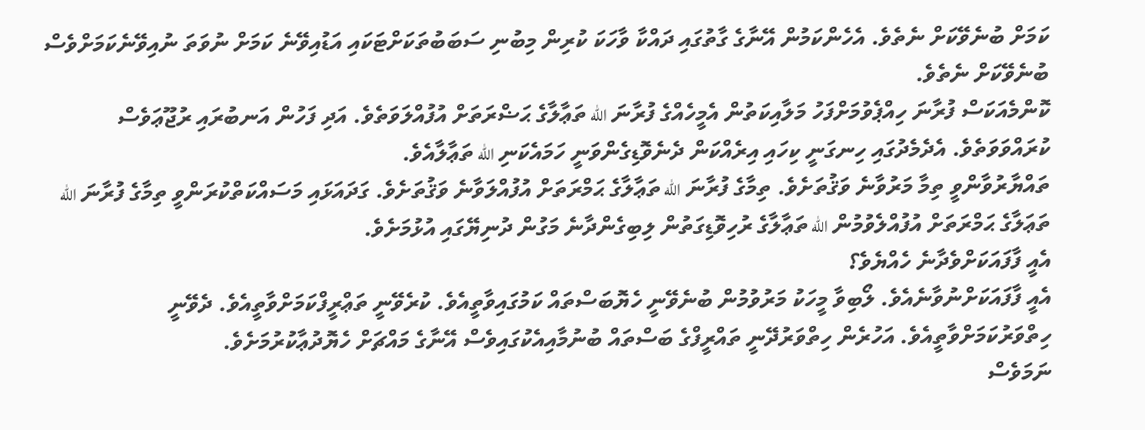ކަމަށް ބުނެވޭކަށް ނެތެވެ. އެހެންކަމުން އޭނާގެ ގާތުގައި ދައްކާ ވާހަކަ ކުރިން މިބުނި ސަބަބުތަކަށްޓަކައި އަޑުއިވޭނެ ކަމަށް ނުވަތަ ނުއިވޭނެކަމަށްވެސް ބުނެވޭކަށް ނެތެވެ.
ކޮންމެއަކަސް ފުރާނަ ހިއްޕެވުމަށްފަހު މަލާއިކަތުން އެމީހެއްގެ ފުރާނަ الله ތަޢާލާގެ ޙަޟްރަތަށް އުފުއްލަވަތެވެ. އަދި ފަހުން އަނބުރައި ރުޖޫޢަވެސް ކުރައްވަވަތެވެ. އެދެމެދުގައި ހިނގަނީ ކިހައި އިރެއްކަން ދެނެވޮޑިގެންވަނީ ހަމައެކަނި الله ތަޢާލާއެވެ.
ތައްޔާރުވާންވީ ތިމާ މަރުވާނެ ވަޤުތަށެވެ. ތިމާގެ ފުރާނަ الله ތަޢާލާގެ ޙަމްރަތަށް އުފުއްލަވާނެ ވަޤުތަށެވެ. ގަދައަޅައި މަސައްކަތްކުރަންވީ ތިމާގެ ފުރާނަ الله ތަޢަލާގެ ޙަމްރަތަށް އުފުއްލެވުމުން الله ތަޢާލާގެ ރުހިވޮޑިގަތުން ލިބިގެންދާނެ މަގުން ދުނިޔޭގައި އުޅުމަށެވެ.
އެއީ ފާފައަކަށްވެދާނެ ހެއްޔެވެ؟
އެއީ ފާފައަކަށްނުވާނެއެވެ. ލޯބިވާ މީހަކު މަރުވުމުން ބުނެވޭނީ ހެޔޮބަސްތައް ކަމުގައިވާތީއެވެ. ކުރެވޭނީ ތަޢްރީފްކަމަށްވާތީއެވެ. ދެވޭނީ ހިތްވަރުކަމަށްވާތީއެވެ. އަހުރެން ހިތްވަރުދޭނީ ތައްރީފްގެ ބަސްތައް ބުނުމާއިއެކުގައިވެސް އޭނާގެ މައްޗަށް ހެޔޮދުޢާކުރުމަށެވެ.
ނަމަވެސް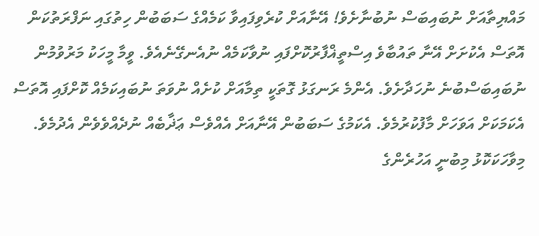މައްޔިތާއަށް ނުބައިބަސް ނުބުނާށެވެ! އޭނާއަށް ކުރެވިފައިވާ ކަމެއްގެ ސަބަބުން ހިތުގައި ނަފްރަތުކަން އޮތަސް އެކުށަށް އޭނާ ތައުބާވެ އިސްތީޣްފާރުކޮށްފައި ނުވާކަމެއް ނުއެނގޭނެއެވެ. ވީމާ މީހަކު މަރުވުމުން ނުބައިބަސްބުނެ ނުހަދާށެވެ. އެންމެ ރަނގަޅު ގޮތަކީ ތިމާއަށް ކުށެއް ނުވަތަ ނުބައިކަމެއް ކޮށްފައި އޮތަސް އެކަމަކަށް އަވަހަށް މާފުކުރުމެވެ. އެކަމުގެ ސަބަބުން އޭނާއަށް އެއްވެސް ޢަޛާބެއް ނުދެއްވެވެން އެދުމެވެ.
މިވާހަކަކޮޅު މިބުނީ އަހުރެންގެ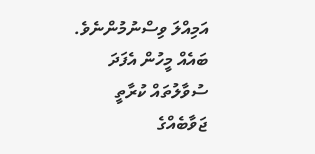އަމިއްލަ ވިސްނުމުންނެވެ. ބައެއް މީހުން އެފަދަ ސުވާލުތައް ކުރާތީ ޖަވާބެއްގެ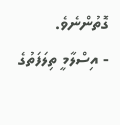ގޮތުންނެވެ.
- އިސްލާމީ ތިލަފަތުގެ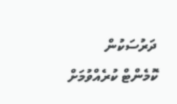ދަރުސަކުން
ކޮމެންޓް ކުރެއްވުމަށް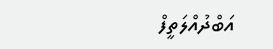އަބްދުއްލަތީފް